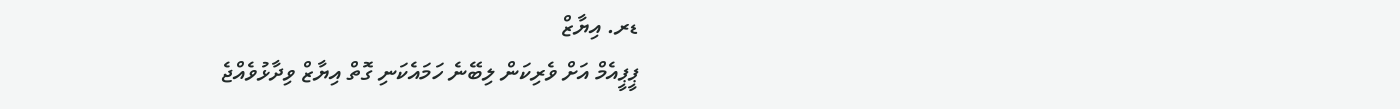ޑރ. އިޔާޒް
ޕީޕީއެމް އަށް ވެރިކަން ލިބޭނެ ހަމައެކަނި ގޮތް އިޔާޒް ވިދާޅުވެއްޖެ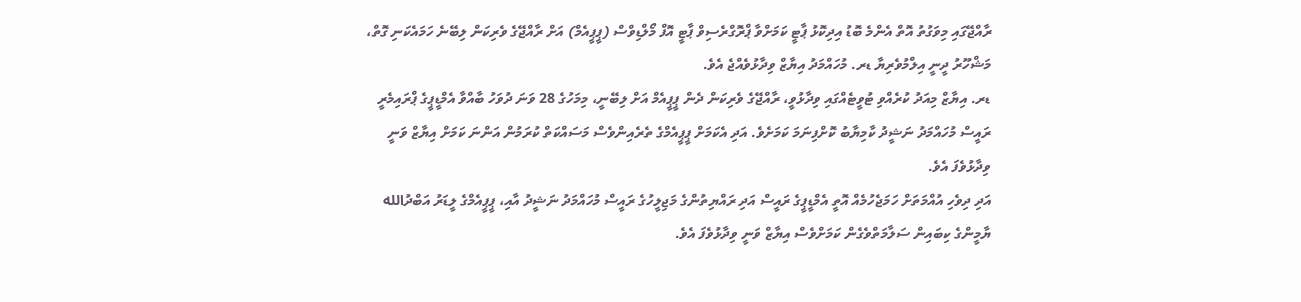ރާއްޖޭގައި މިވަގުތު އޮތް އެންމެ ބޮޑު އިދިކޮޅު ޕާޓީ ކަމަށްވާ ޕްރޮގްރެސިވް ޕާޓީ އޮފް މޯލްޑިވްސް (ޕީޕީއެމް) އަށް ރާއްޖޭގެ ވެރިކަން ލިބޭނެ ހަމައެކަނި ގޮތް، މަޝްހޫރު ދީނީ އިލްމުވެރިޔާ ޑރ. މުހައްމަދު އިޔާޒް ވިދާޅުވެއްޖެ އެވެ.
ޑރ. އިޔާޒް މިއަދު ކުރެއްވި ޓުވީޓެއްގައި ވިދާޅުވީ، ރާއްޖޭގެ ވެރިކަން ދެން ޕީޕީއެމް އަށް ލިބޭނީ، މިމަހުގެ 28 ވަނަ ދުވަހު ބާއްވާ އެމްޑީޕީގެ ޕްރައިމެރީ ރައީސް މުހައްމަދު ނަޝީދު ކާމިޔާބު ކޮށްފިނަމަ ކަމަށެވެ. އަދި އެކަމަށް ޕީޕީއެމްގެ ތެރެއިންވެސް މަސައްކަތް ކުރަމުން އަންނަ ކަމަށް އިޔާޒް ވަނީ ވިދާޅުވެފަ އެވެ.
އަދި ދިވެހި އުއްމަތަށް ހަމަޖެހުމެއް އޮތީ އެމްޑީޕީގެ ރައީސް އަދި ރައްޔިތުންގެ މަޖިލީހުގެ ރައީސް މުހައްމަދު ނަޝީދު އާއި، ޕީޕީއެމްގެ ލީޑަރު އަބްދުالله ޔާމީންގެ ކިބައިން ސަލާމަތްވެގެން ކަމަށްވެސް އިޔާޒް ވަނީ ވިދާޅުވެފަ އެވެ.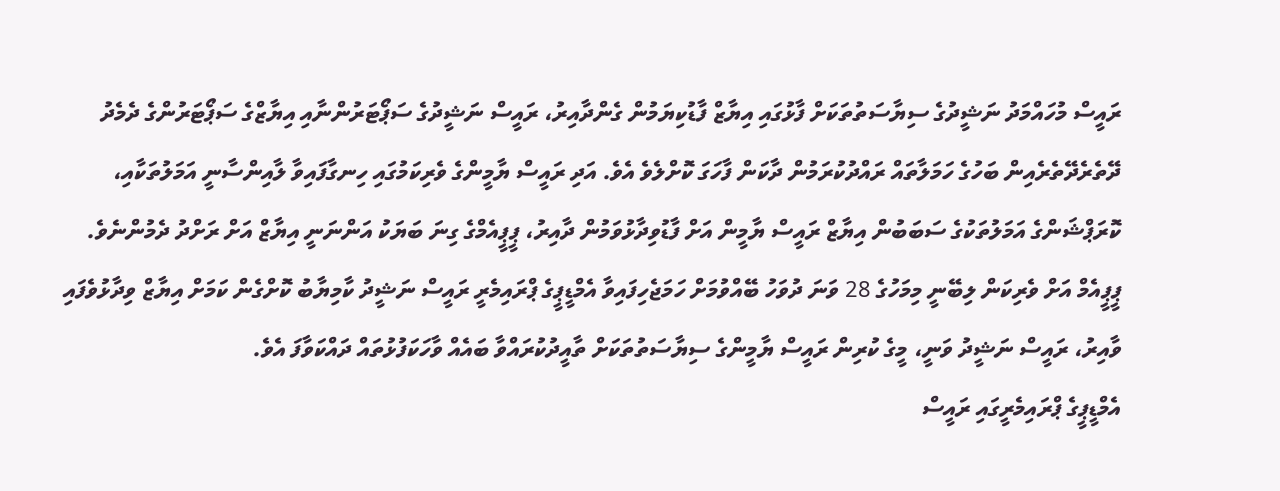ރައީސް މުހައްމަދު ނަޝީދުގެ ސިޔާސަތުތަކަށް ފާޅުގައި އިޔާޒް ފާޑުކިޔަމުން ގެންދާއިރު، ރައީސް ނަޝީދުގެ ސަޕޯޓަރުންނާއި އިޔާޒްގެ ސަޕޯޓަރުންގެ ދެމެދު ދޭތެރެދޭތެރެއިން ބަހުގެ ހަމަލާތައް ރައްދުކުރަމުން ދާކަން ފާހަގަ ކޮށްލެވެ އެވެ. އަދި ރައީސް ޔާމީންގެ ވެރިކަމުގައި ހިނގާފައިވާ ލާއިންސާނީ އަމަލުތަކާއި، ކޮރަޕްޝަންގެ އަމަލުތަކުގެ ސަބަބުން އިޔާޒް ރައީސް ޔާމީން އަށް ފާޑުވިދާޅުވަމުން ދާއިރު، ޕީޕީއެމްގެ ގިނަ ބަޔަކު އަންނަނީ އިޔާޒް އަށް ރަށްދު ދެމުންނެވެ.
ޕީޕީއެމް އަށް ވެރިކަން ލިބޭނީ މިމަހުގެ 28 ވަނަ ދުވަހު ބޭއްވުމަށް ހަމަޖެހިފައިވާ އެމްޑީޕީގެ ޕްރައިމެރީ ރައީސް ނަޝީދު ކާމިޔާބު ކޮށްގެން ކަމަށް އިޔާޒް ވިދާޅުވެފައި ވާއިރު، ރައީސް ނަޝީދު ވަނީ، މީގެ ކުރިން ރައީސް ޔާމީންގެ ސިޔާސަތުތަކަށް ތާއީދުކުރައްވާ ބައެއް ވާހަކަފުޅުތައް ދައްކަވާފަ އެވެ.
އެމްޑީޕީގެ ޕްރައިމެރީގައި ރައީސް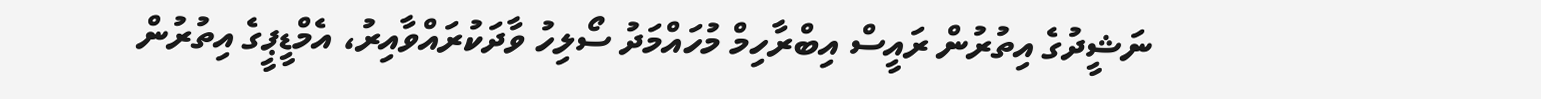ނަޝީދުގެ އިތުރުން ރައީސް އިބްރާހިމް މުހައްމަދު ސޯލިހު ވާދަކުރައްވާއިރު، އެމްޑީޕީގެ އިތުރުން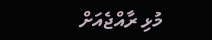މުޅި ރާއްޖެއަށް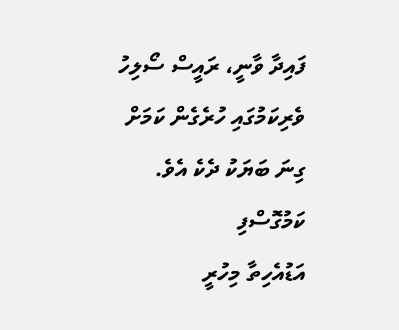ފައިދާ ވާނީ، ރައީސް ސޯލިހު ވެރިކަމުގައި ހުރެގެން ކަމަށް ގިނަ ބަޔަކު ދެކެ އެވެ.
ކަމުގޮސްފި
އަޑުއެހިތާ މިހުރީ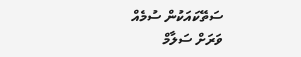ސަތޭކައަކުން ސުމެއް
ވަރަށް ސަލާމް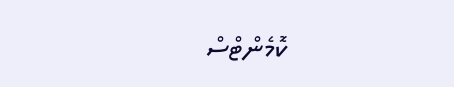ކޮމެންޓްސް